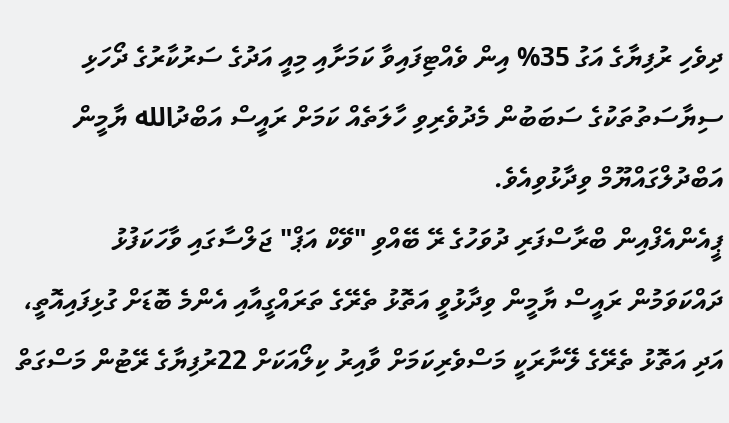ދިވެހި ރުފިޔާގެ އަގު 35% އިން ވެއްޓިފައިވާ ކަމަށާއި މިއީ އަދުގެ ސަރުކާރުގެ ދޯހަޅި ސިޔާސަތުތަކުގެ ސަބަބުން މެދުވެރިވި ހާލަތެއް ކަމަށް ރައީސް އަބްދުالله ޔާމީން އަބްދުލްގައްޔޫމް ވިދާޅުވިއެވެ.
ޕީއެންއެފްއިން ބްރާސްފަރި ދުވަހުގެ ރޭ ބޭއްވި "ވޭކް އަޕް" ޖަލްސާގައި ވާހަކަފުޅު ދައްކަވަމުން ރައީސް ޔާމީން ވިދާޅުވީ އަތޮޅު ތެރޭގެ ތަރައްގީއާއި އެންމެ ބޮޑަށް ގުޅިފައިއޮތީ، އަދި އަތޮޅު ތެރޭގެ ލޭނާރަކީ މަސްވެރިކަމަށް ވާއިރު ކިލޯއަކަށް 22ރުފިޔާގެ ރޭޓުން މަސްގަތް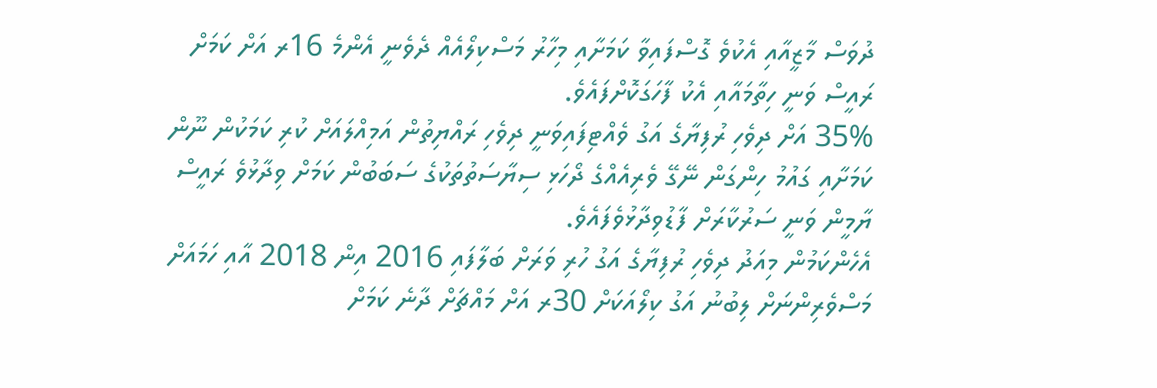ދުވަސް މާޒީއާއި އެކުވެ ގޮސްފައިވާ ކަމަށާއި މިހާރު މަސްކިލޯއެއް ދެވެނީ އެންމެ 16ރ އަށް ކަމަށް ރައީސް ވަނީ ހިތާމައާއި އެކު ފާހަގަކޮށްފައެވެ.
35% އަށް ދިވެހި ރުފިޔާގެ އަގު ވެއްޓިފައިވަނީ ދިވެހި ރައްޔިތުން އަމިއްލައަށް ކުރި ކަމަކުން ނޫން ކަމަށާއި ގައުމު ހިންގަން ނޭގޭ ވެރިއެއްގެ ދޯހަޅި ސިޔާސަތުތަކުގެ ސަބަބުން ކަމަށް ވިދާޅުވެ ރައީސް ޔާމީން ވަނީ ސަރުކާރަށް ފާޑުވިދާޅުވެފައެވެ.
އެހެންކަމުން މިއަދު ދިވެހި ރުފިޔާގެ އަގު ހުރި ވަރަށް ބަލާފައި 2016 އިން 2018 އާއި ހަމައަށް މަސްވެރިންނަށް ލިބުނު އަގު ކިލޯއަކަށް 30ރ އަށް މައްޗަށް ދާނެ ކަމަށް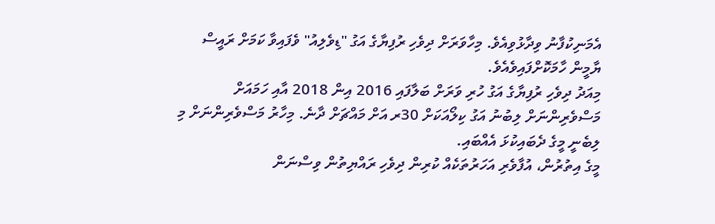އެމަނިކުފާނު ވިދާޅުވިއެވެ. މިހާވަރަށް ދިވެހި ރުފިޔާގެ އަގު "ޑިވެލިއު" ވެފައިވާ ކަމަށް ރައީސް ޔާމީން ހާމަކޮށްފައިވެއެވެ.
މިއަދު ދިވެހި ރުފިޔާގެ އަގު ހުރި ވަރަށް ބަލާފައި 2016 އިން 2018 އާއި ހަމައަށް މަސްވެރިންނަށް ލިބުނު އަގު ކިލޯއަކަށް 30ރ އަށް މައްޗަށް ދާނެ. މިހާރު މަސްވެރިންނަށް މި ލިބެނީ މީގެ ދެބައިކުޅަ އެއްބައި.
މީގެ އިތުރުން، އުފާވެރި އަހަރުތަކެއް ކުރިން ދިވެހި ރައްޔިތުން ވިސްނަން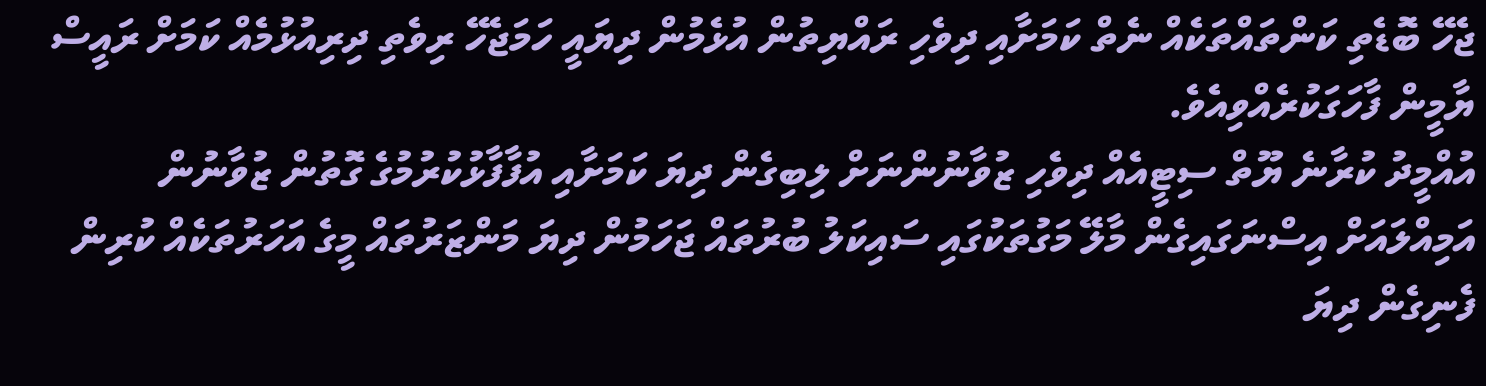ޖެހޭ ބޮޑެތި ކަންތައްތަކެއް ނެތް ކަމަށާއި ދިވެހި ރައްޔިތުން އުޅެމުން ދިޔައީ ހަމަޖެހޭ ރިވެތި ދިރިއުޅުމެއް ކަމަށް ރައީސް ޔާމީން ފާހަގަކުރެއްވިއެވެ.
އުއްމީދު ކުރާނެ ޔޫތް ސިޓީއެއް ދިވެހި ޒުވާނުންނަށް ލިބިގެން ދިޔަ ކަމަށާއި އުފާފާޅުކުރުމުގެ ގޮތުން ޒުވާނުން އަމިއްލައަށް އިސްނަގައިގެން މާލޭ މަގުތަކުގައި ސައިކަލު ބުރުތައް ޖަހަމުން ދިޔަ މަންޒަރުތައް މީގެ އަހަރުތަކެއް ކުރިން ފެނިގެން ދިޔަ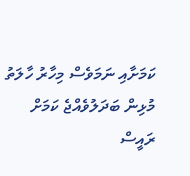ކަމަށާއި ނަމަވެސް މިހާރު ހާލަތު މުޅިން ބަދަލުވެއްޖެ ކަމަށް ރައީސް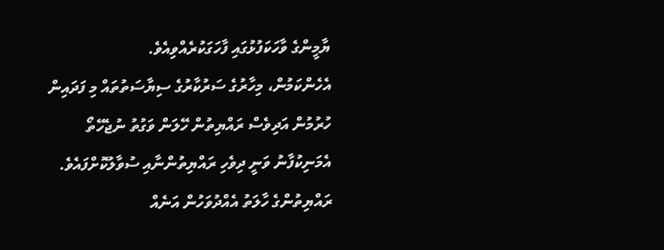ޔާމީންގެ ވާހަކަފުޅުގައި ފާހަގަކުރެއްވިއެވެ.
އެހެންކަމުން، މިހާރުގެ ސަރުކާރުގެ ސިޔާސަތުތައް މި ފަދައިން ހުރުމުން އަދިވެސް ރައްޔިތުން ހޭލަން ވަގުތު ނުޖެހޭތޯ އެމަނިކުފާނު ވަނީ ދިވެހި ރައްޔިތުންނާއި ސުވާލުކޮށްފައެވެ. ރައްޔިތުންގެ ހާލަތު އެއްދުވަހުން އަނެއް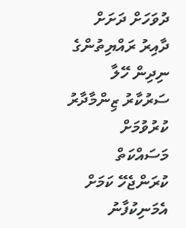ދުވަހަށް ދަށަށް ދާއިރު ރައްޔިތުންގެ ނިދިން ހޭލާ ސަރުކާރު ޒިންމާދާރު ކުރުވުމަށް މަސައްކަތް ކުރަންޖެހޭ ކަމަށް އެމަނިކުފާނު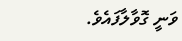ވަނީ ގޮވާލާފައެވެ.